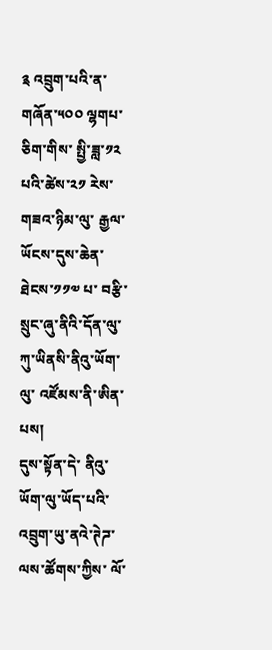༉ འབྲུག་པའི་ན་གཞོན་༥༠༠ ལྷགཔ་ཅིག་གིས་ སྤྱི་ཟླ་༡༢ པའི་ཚེས་༢༡ རེས་གཟའ་ཉིམ་ལུ་ རྒྱལ་ཡོངས་དུས་ཆེན་ཐེངས་༡༡༧ པ་ བརྩི་སྲུང་ཞུ་ནིའི་དོན་ལུ་ ཀུ་ཡིནསི་ནིའུ་ཡོག་ལུ་ འཛོམས་ནི་ཨིན་པས།
དུས་སྟོན་དེ་ ནིའུ་ཡོག་ལུ་ཡོད་པའི་ འབྲུག་ཡུ་ནའེ་ཊེཌ་ལས་ཚོགས་ཀྱིས་ ལོ་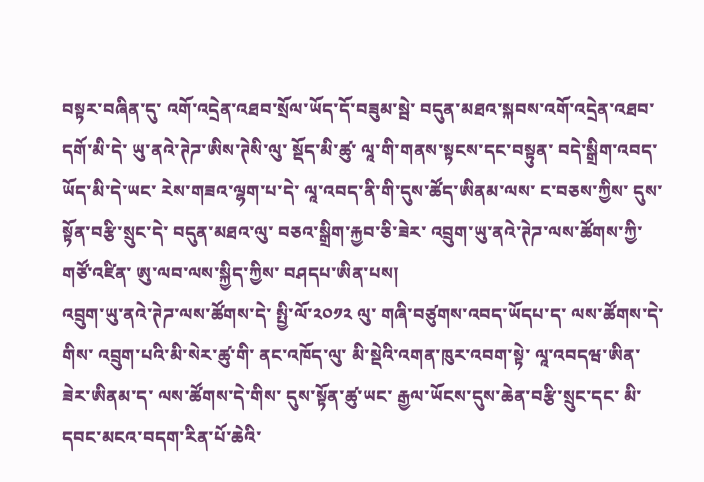བསྟར་བཞིན་དུ་ འགོ་འདྲེན་འཐབ་སྲོལ་ཡོད་དོ་བཟུམ་སྦེ་ བདུན་མཐའ་སྐབས་འགོ་འདྲེན་འཐབ་དགོ་མི་དེ་ ཡུ་ནའེ་ཊེཌ་ཨིས་ཊེསི་ལུ་ སྡོད་མི་ཚུ་ ལཱ་གི་གནས་སྟངས་དང་བསྟུན་ བདེ་སྒྲིག་འབད་ཡོད་མི་དེ་ཡང་ རེས་གཟའ་ལྷག་པ་དེ་ ལཱ་འབད་ནི་གི་དུས་ཚོད་ཨིནམ་ལས་ ང་བཅས་ཀྱིས་ དུས་སྟོན་བརྩི་སྲུང་དེ་ བདུན་མཐའ་ལུ་ བཅའ་སྒྲིག་རྐྱབ་ཅི་ཟེར་ འབྲུག་ཡུ་ནའེ་ཊེཌ་ལས་ཚོགས་ཀྱི་གཙོ་འཛིན་ ཨུ་ལབ་ལས་སྐྱིད་ཀྱིས་ བཤདཔ་ཨིན་པས།
འབྲུག་ཡུ་ནའེ་ཊེཌ་ལས་ཚོགས་དེ་ སྤྱི་ལོ་༢༠༡༢ ལུ་ གཞི་བཙུགས་འབད་ཡོདཔ་ད་ ལས་ཚོགས་དེ་གིས་ འབྲུག་པའི་མི་སེར་ཚུ་གི་ ནང་འཁོད་ལུ་ མི་སྡེའི་འགན་ཁུར་འབག་སྟེ་ ལཱ་འབདཝ་ཨིན་ཟེར་ཨིནམ་ད་ ལས་ཚོགས་དེ་གིས་ དུས་སྟོན་ཚུ་ཡང་ རྒྱལ་ཡོངས་དུས་ཆེན་བརྩི་སྲུང་དང་ མི་དབང་མངའ་བདག་རིན་པོ་ཆེའི་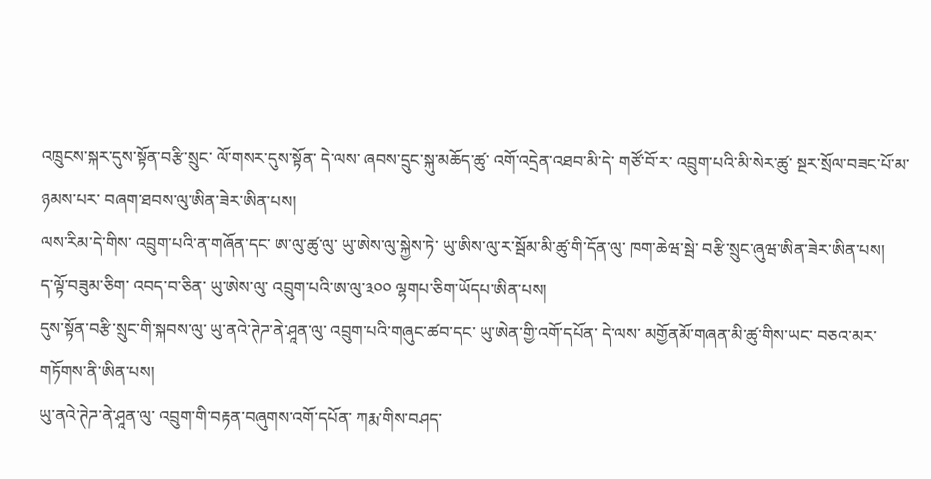འཁྲུངས་སྐར་དུས་སྟོན་བརྩི་སྲུང་ ལོ་གསར་དུས་སྟོན་ དེ་ལས་ ཞབས་དྲུང་སྐུ་མཆོད་ཚུ་ འགོ་འདྲེན་འཐབ་མི་དེ་ གཙོ་བོ་ར་ འབྲུག་པའི་མི་སེར་ཚུ་ སྔར་སྲོལ་བཟང་པོ་མ་ཉམས་པར་ བཞག་ཐབས་ལུ་ཨིན་ཟེར་ཨིན་པས།
ལས་རིམ་དེ་གིས་ འབྲུག་པའི་ན་གཞོན་དང་ ཨ་ལུ་ཚུ་ལུ་ ཡུ་ཨེས་ལུ་སྐྱེས་ཏེ་ ཡུ་ཨིས་ལུ་ར་སྦོམ་མི་ཚུ་གི་དོན་ལུ་ ཁག་ཆེཝ་སྦེ་ བརྩི་སྲུང་ཞུཝ་ཨིན་ཟེར་ཨིན་པས།
ད་ལྟོ་བཟུམ་ཅིག་ འབད་བ་ཅིན་ ཡུ་ཨེས་ལུ་ འབྲུག་པའི་ཨ་ལུ་༣༠༠ ལྷགཔ་ཅིག་ཡོདཔ་ཨིན་པས།
དུས་སྟོན་བརྩི་སྲུང་གི་སྐབས་ལུ་ ཡུ་ནའེ་ཊེཌ་ནེ་ཤཱན་ལུ་ འབྲུག་པའི་གཞུང་ཚབ་དང་ ཡུ་ཨེན་གྱི་འགོ་དཔོན་ དེ་ལས་ མགྱོནམོ་གཞན་མི་ཚུ་གིས་ཡང་ བཅའ་མར་གཏོགས་ནི་ཨིན་པས།
ཡུ་ནའེ་ཊེཌ་ནེ་ཤཱན་ལུ་ འབྲུག་གི་བརྟན་བཞུགས་འགོ་དཔོན་ ཀརྨ་གིས་བཤད་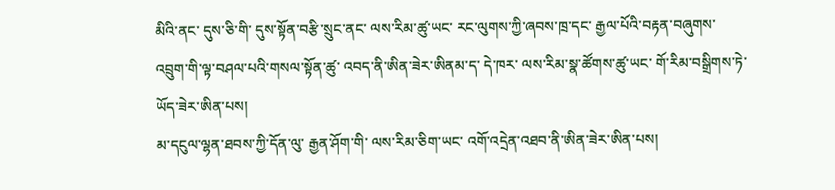མིའི་ནང་ དུས་ཅི་གི་ དུས་སྟོན་བརྩི་སྲུང་ནང་ ལས་རིམ་ཚུ་ཡང་ རང་ལུགས་ཀྱི་ཞབས་ཁྲ་དང་ རྒྱལ་པོའི་བརྟན་བཞུགས་ འབྲུག་གི་ལྟ་བཤལ་པའི་གསལ་སྟོན་ཚུ་ འབད་ནི་ཨིན་ཟེར་ཨིནམ་ད་ དེ་ཁར་ ལས་རིམ་སྣ་ཚོགས་ཚུ་ཡང་ གོ་རིམ་བསྒྲིགས་ཏེ་ཡོད་ཟེར་ཨིན་པས།
མ་དངུལ་ལྷན་ཐབས་ཀྱི་དོན་ལུ་ རྒྱན་ཤོག་གི་ ལས་རིམ་ཅིག་ཡང་ འགོ་འདྲེན་འཐབ་ནི་ཨིན་ཟེར་ཨིན་པས།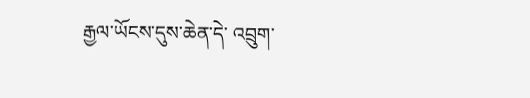རྒྱལ་ཡོངས་དུས་ཆེན་དེ་ འབྲུག་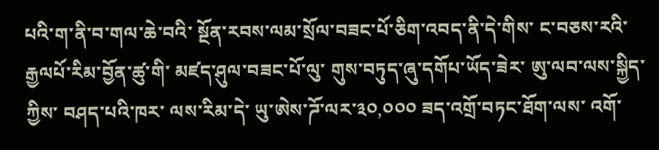པའི་ག་ནི་བ་གལ་ཆེ་བའི་ སྔོན་རབས་ལམ་སྲོལ་བཟང་པོ་ཅིག་འབད་ནི་དེ་གིས་ ང་བཅས་རའི་རྒྱལཔོ་རིམ་བྱོན་ཚུ་གི་ མཛད་ཤུལ་བཟང་པོ་ལུ་ གུས་བཏུད་ཞུ་དགོཔ་ཡོད་ཟེར་ ཨུ་ལབ་ལས་སྐྱིད་ཀྱིས་ བཤད་པའི་ཁར་ ལས་རིམ་དེ་ ཡུ་ཨེས་ཌོ་ལར་༣༠,༠༠༠ ཟད་འགྲོ་བཏང་ཐོག་ལས་ འགོ་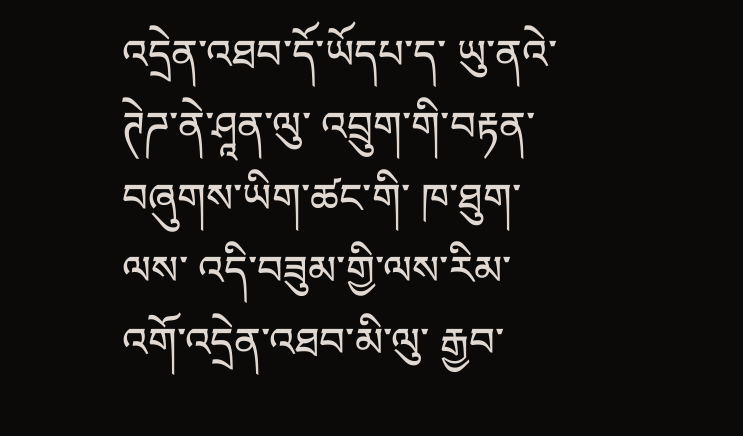འདྲེན་འཐབ་དོ་ཡོདཔ་ད་ ཡུ་ནའེ་ཊེཌ་ནེ་ཤཱན་ལུ་ འབྲུག་གི་བརྟན་བཞུགས་ཡིག་ཚང་གི་ ཁ་ཐུག་ལས་ འདི་བཟུམ་གྱི་ལས་རིམ་ འགོ་འདྲེན་འཐབ་མི་ལུ་ རྒྱབ་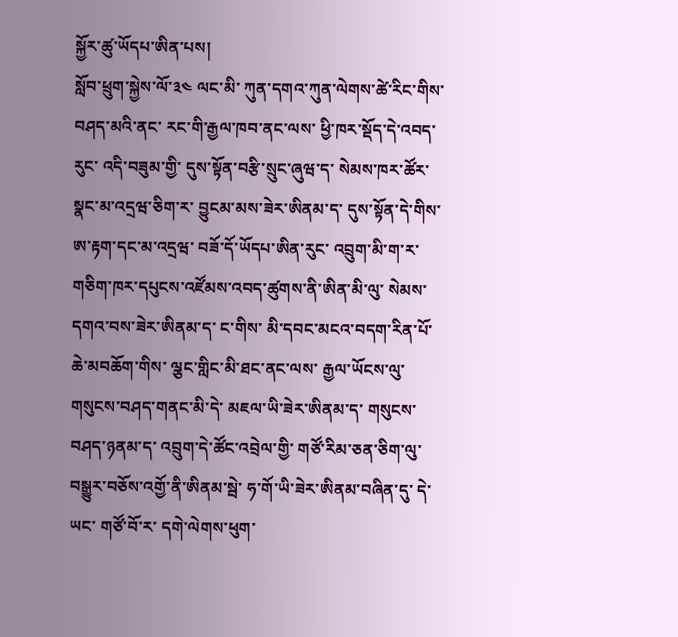སྐྱོར་ཚུ་ཡོདཔ་ཨིན་པས།
སློབ་ཕྲུག་སྐྱེས་ལོ་༣༤ ལང་མི་ ཀུན་དགའ་ཀུན་ལེགས་ཚེ་རིང་གིས་ བཤད་མའི་ནང་ རང་གི་རྒྱལ་ཁབ་ནང་ལས་ ཕྱི་ཁར་སྡོད་དེ་འབད་རུང་ འདི་བཟུམ་གྱི་ དུས་སྟོན་བརྩི་སྲུང་ཞུཝ་ད་ སེམས་ཁར་ཚོར་སྣང་མ་འདྲཝ་ཅིག་ར་ བྱུངམ་མས་ཟེར་ཨིནམ་ད་ དུས་སྟོན་དེ་གིས་ ཨ་རྟག་དང་མ་འདྲཝ་ བཟོ་དོ་ཡོདཔ་ཨིན་རུང་ འབྲུག་མི་ག་ར་ གཅིག་ཁར་དཔུངས་འཛོམས་འབད་ཚུགས་ནི་ཨིན་མི་ལུ་ སེམས་དགའ་བས་ཟེར་ཨིནམ་ད་ ང་གིས་ མི་དབང་མངའ་བདག་རིན་པོ་ཆེ་མབཆོག་གིས་ ལྕང་གླིང་མི་ཐང་ནང་ལས་ རྒྱལ་ཡོངས་ལུ་ གསུངས་བཤད་གནང་མི་དེ་ མཇལ་ཡི་ཟེར་ཨིནམ་ད་ གསུངས་བཤད་ཉནམ་ད་ འབྲུག་དེ་ཚོང་འབྲེལ་གྱི་ གཙོ་རིམ་ཅན་ཅིག་ལུ་ བསྒྱུར་བཅོས་འགྱོ་ནི་ཨིནམ་སྦེ་ ཧ་གོ་ཡི་ཟེར་ཨིནམ་བཞིན་དུ་ དེ་ཡང་ གཙོ་བོ་ར་ དགེ་ལེགས་ཕུག་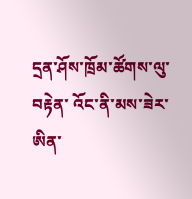དྲན་ཤོས་ཁྲོམ་ཚོགས་ལུ་བརྟེན་ འོང་ནི་མས་ཟེར་ ཨིན་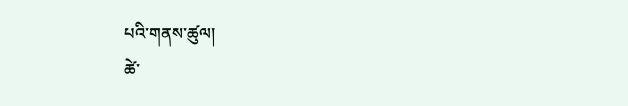པའི་གནས་ཚུལ།
ཚེ་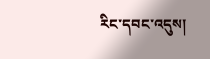རིང་དབང་འདུས།